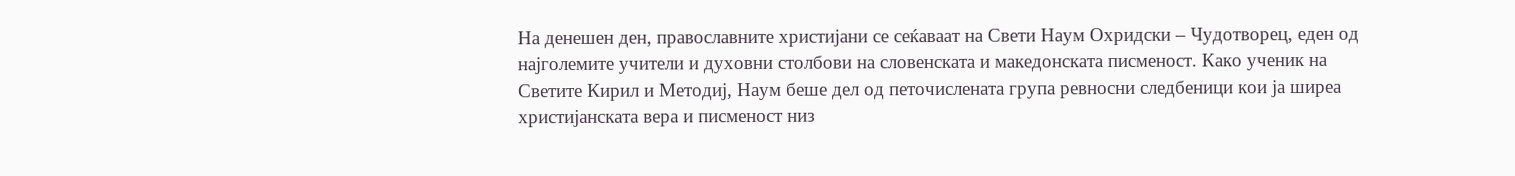На денешен ден, православните христијани се сеќаваат на Свети Наум Охридски – Чудотворец, еден од најголемите учители и духовни столбови на словенската и македонската писменост. Како ученик на Светите Кирил и Методиј, Наум беше дел од петочислената група ревносни следбеници кои ја ширеа христијанската вера и писменост низ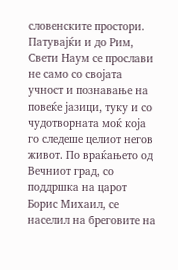словенските простори.
Патувајќи и до Рим, Свети Наум се прослави не само со својата учност и познавање на повеќе јазици, туку и со чудотворната моќ која го следеше целиот негов живот. По враќањето од Вечниот град, со поддршка на царот Борис Михаил, се населил на бреговите на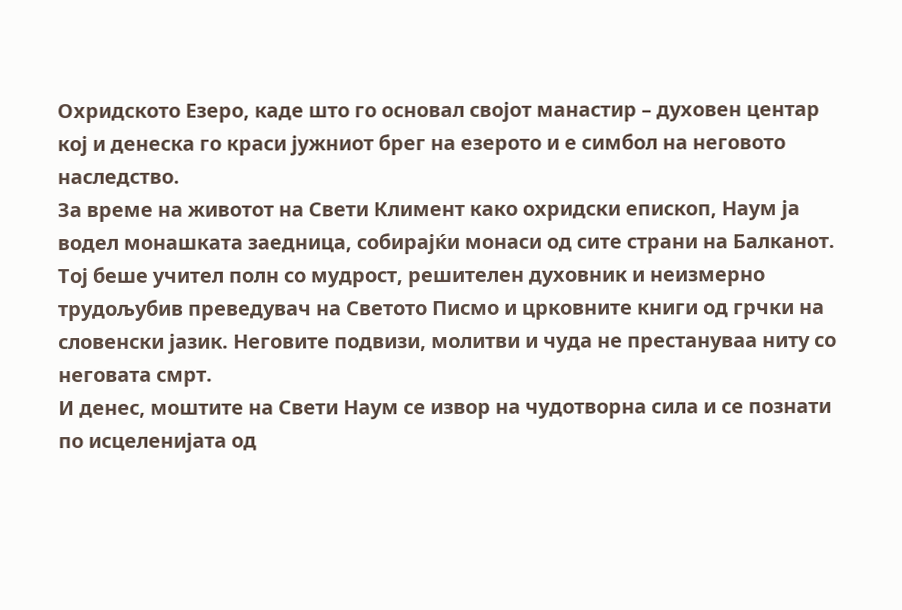Охридското Езеро, каде што го основал својот манастир – духовен центар кој и денеска го краси јужниот брег на езерото и е симбол на неговото наследство.
За време на животот на Свети Климент како охридски епископ, Наум ја водел монашката заедница, собирајќи монаси од сите страни на Балканот. Тој беше учител полн со мудрост, решителен духовник и неизмерно трудољубив преведувач на Светото Писмо и црковните книги од грчки на словенски јазик. Неговите подвизи, молитви и чуда не престануваа ниту со неговата смрт.
И денес, моштите на Свети Наум се извор на чудотворна сила и се познати по исцеленијата од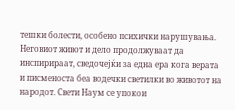тешки болести, особено психички нарушувања. Неговиот живот и дело продолжуваат да инспирираат, сведочејќи за една ера кога верата и писменоста беа водечки светилки во животот на народот. Свети Наум се упокои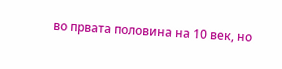во првата половина на 10 век, но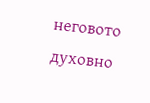неговото духовно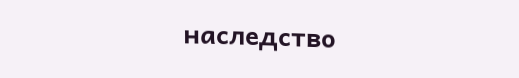наследство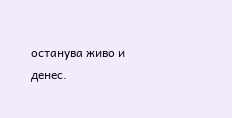останува живо и денес.